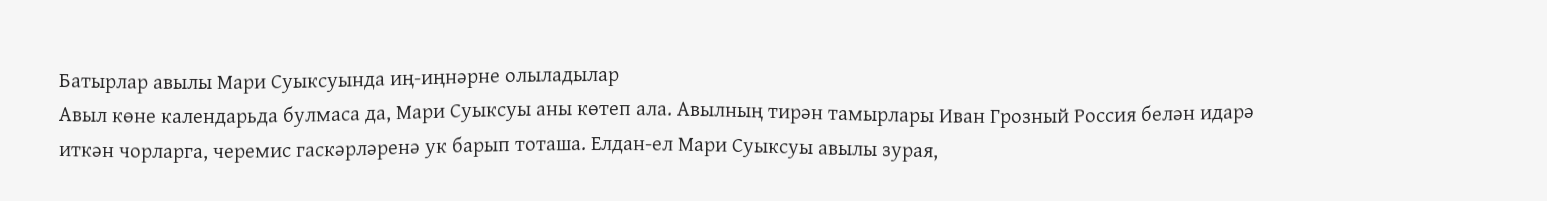Батырлар авылы Мари Суыксуында иң-иңнәрне олыладылар
Авыл көне календарьда булмаса да, Мари Суыксуы аны көтеп ала. Авылның тирән тамырлары Иван Грозный Россия белән идарә иткән чорларга, черемис гаскәрләренә ук барып тоташа. Елдан-ел Мари Суыксуы авылы зурая,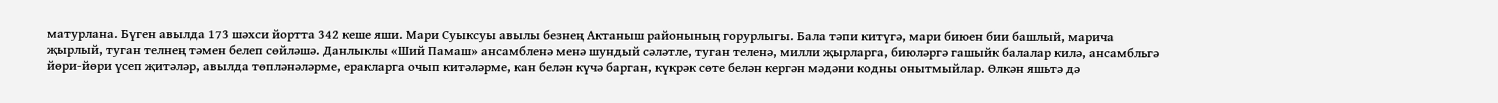матурлана. Бүген авылда 173 шәхси йортта 342 кеше яши. Мари Суыксуы авылы безнең Актаныш районының горурлыгы. Бала тәпи китүгә, мари биюен бии башлый, марича җырлый, туган телнең тәмен белеп сөйләшә. Данлыклы «Ший Памаш» ансамбленә менә шундый сәләтле, туган теленә, милли җырларга, биюләргә гашыйк балалар килә, ансамбльгә йөри-йөри үсеп җитәләр, авылда төпләнәләрме, еракларга очып китәләрме, кан белән күчә барган, күкрәк сөте белән кергән мәдәни кодны онытмыйлар. Өлкән яшьтә дә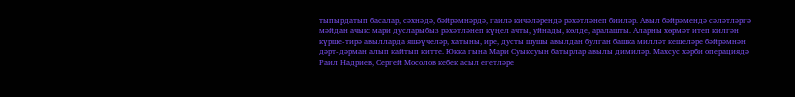тыпырдатып басалар, сәхнәдә, бәйрәмнәрдә, гаилә кичәләрендә рәхәтләнеп бииләр. Авыл бәйрәмендә сәләтләргә мәйдан ачык: мари дусларыбыз рәхәтләнеп күңел ачты, уйнады, көлде, аралашты. Аларны хөрмәт итеп килгән күрше-тирә авылларда яшәүчеләр, хатыны, ире, дусты шушы авылдан булган башка милләт кешеләре бәйрәмнән дәрт-дәрман алып кайтып китте. Юкка гына Мари Суыксуын батырлар авылы димиләр. Махсус хәрби операциядә Раил Надриев, Сергей Мосолов кебек асыл егетләре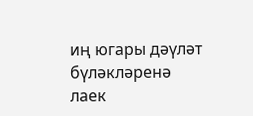иң югары дәүләт бүләкләренә лаек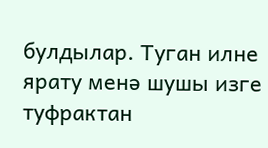булдылар. Туган илне ярату менә шушы изге туфрактан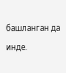башланган да инде.